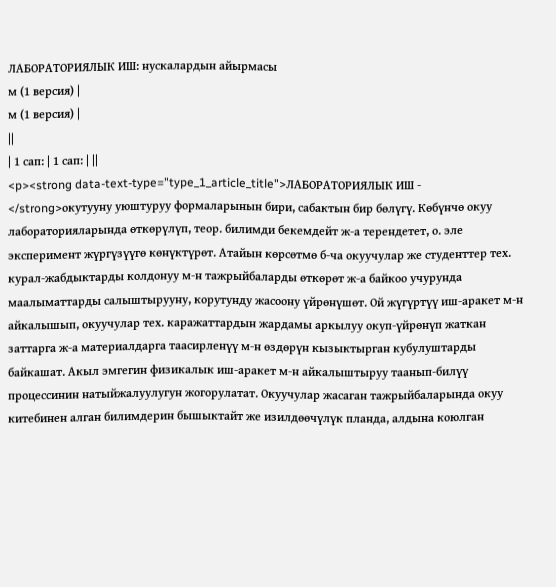ЛАБОРАТОРИЯЛЫК ИШ: нускалардын айырмасы
м (1 версия) |
м (1 версия) |
||
| 1 сап: | 1 сап: | ||
<p><strong data-text-type="type_1_article_title">ЛАБОРАТОРИЯЛЫК ИШ - </strong>окутууну уюштуруу формаларынын бири, сабактын бир бөлүгү. Көбүнчө окуу лабораторияларында өткөрүлүп, теор. билимди бекемдейт ж-а терендетет, о. эле эксперимент жүргүзүүгө көнүктүрөт. Атайын көрсөтмө б-ча окуучулар же студенттер тех. курал-жабдыктарды колдонуу м-н тажрыйбаларды өткөрөт ж-а байкоо учурунда маалыматтарды салыштырууну, корутунду жасоону үйрөнүшөт. Ой жүгүртүү иш-аракет м-н айкалышып, окуучулар тех. каражаттардын жардамы аркылуу окуп-үйрөнүп жаткан заттарга ж-а материалдарга таасирленүү м-н өздөрүн кызыктырган кубулуштарды байкашат. Акыл эмгегин физикалык иш-аракет м-н айкалыштыруу таанып-билүү процессинин натыйжалуулугун жогорулатат. Окуучулар жасаган тажрыйбаларында окуу китебинен алган билимдерин бышыктайт же изилдөөчүлүк планда, алдына коюлган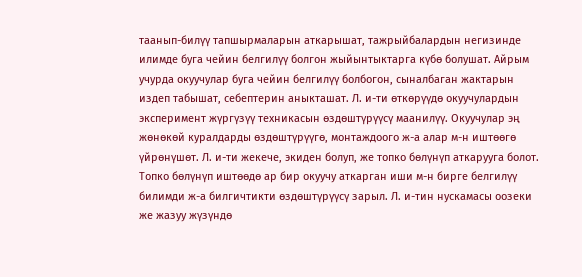таанып-билүү тапшырмаларын аткарышат, тажрыйбалардын негизинде илимде буга чейин белгилүү болгон жыйынтыктарга күбө болушат. Айрым учурда окуучулар буга чейин белгилүү болбогон, сыналбаган жактарын издеп табышат, себептерин аныкташат. Л. и-ти өткөрүүдө окуучулардын эксперимент жүргүзүү техникасын өздөштүрүүсү маанилүү. Окуучулар эң жөнөкөй куралдарды өздөштүрүүгө, монтаждоого ж-а алар м-н иштөөгө үйрөнүшөт. Л. и-ти жекече, экиден болуп, же топко бөлүнүп аткарууга болот. Топко бөлүнүп иштөөдө ар бир окуучу аткарган иши м-н бирге белгилүү билимди ж-а билгичтикти өздөштүрүүсү зарыл. Л. и-тин нускамасы оозеки же жазуу жүзүндө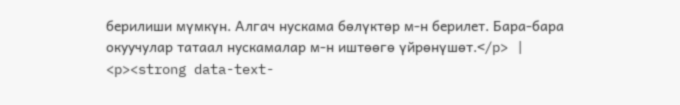берилиши мүмкүн. Алгач нускама бөлүктөр м-н берилет. Бара-бара окуучулар татаал нускамалар м-н иштөөгө үйрөнүшөт.</p> | <p><strong data-text-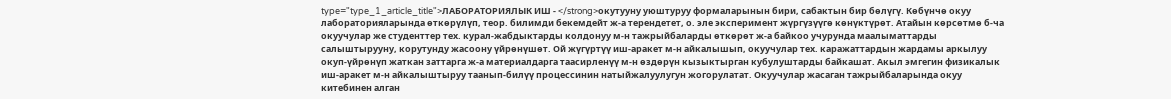type="type_1_article_title">ЛАБОРАТОРИЯЛЫК ИШ - </strong>окутууну уюштуруу формаларынын бири, сабактын бир бөлүгү. Көбүнчө окуу лабораторияларында өткөрүлүп, теор. билимди бекемдейт ж-а терендетет, о. эле эксперимент жүргүзүүгө көнүктүрөт. Атайын көрсөтмө б-ча окуучулар же студенттер тех. курал-жабдыктарды колдонуу м-н тажрыйбаларды өткөрөт ж-а байкоо учурунда маалыматтарды салыштырууну, корутунду жасоону үйрөнүшөт. Ой жүгүртүү иш-аракет м-н айкалышып, окуучулар тех. каражаттардын жардамы аркылуу окуп-үйрөнүп жаткан заттарга ж-а материалдарга таасирленүү м-н өздөрүн кызыктырган кубулуштарды байкашат. Акыл эмгегин физикалык иш-аракет м-н айкалыштыруу таанып-билүү процессинин натыйжалуулугун жогорулатат. Окуучулар жасаган тажрыйбаларында окуу китебинен алган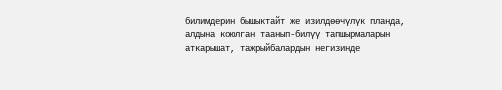билимдерин бышыктайт же изилдөөчүлүк планда, алдына коюлган таанып-билүү тапшырмаларын аткарышат, тажрыйбалардын негизинде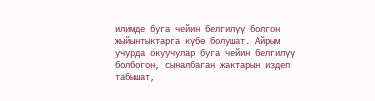илимде буга чейин белгилүү болгон жыйынтыктарга күбө болушат. Айрым учурда окуучулар буга чейин белгилүү болбогон, сыналбаган жактарын издеп табышат,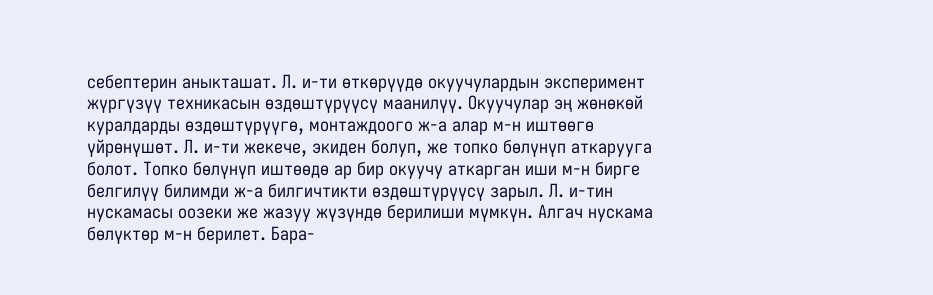себептерин аныкташат. Л. и-ти өткөрүүдө окуучулардын эксперимент жүргүзүү техникасын өздөштүрүүсү маанилүү. Окуучулар эң жөнөкөй куралдарды өздөштүрүүгө, монтаждоого ж-а алар м-н иштөөгө үйрөнүшөт. Л. и-ти жекече, экиден болуп, же топко бөлүнүп аткарууга болот. Топко бөлүнүп иштөөдө ар бир окуучу аткарган иши м-н бирге белгилүү билимди ж-а билгичтикти өздөштүрүүсү зарыл. Л. и-тин нускамасы оозеки же жазуу жүзүндө берилиши мүмкүн. Алгач нускама бөлүктөр м-н берилет. Бара-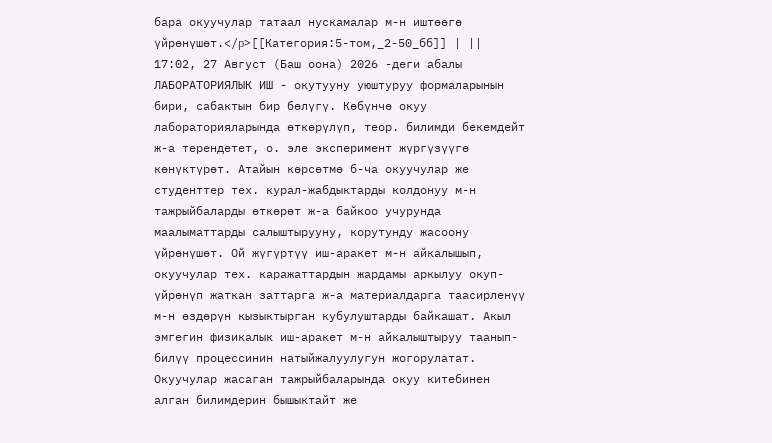бара окуучулар татаал нускамалар м-н иштөөгө үйрөнүшөт.</p>[[Категория:5-том,_2-50_бб]] | ||
17:02, 27 Август (Баш оона) 2026 -деги абалы
ЛАБОРАТОРИЯЛЫК ИШ - окутууну уюштуруу формаларынын бири, сабактын бир бөлүгү. Көбүнчө окуу лабораторияларында өткөрүлүп, теор. билимди бекемдейт ж-а терендетет, о. эле эксперимент жүргүзүүгө көнүктүрөт. Атайын көрсөтмө б-ча окуучулар же студенттер тех. курал-жабдыктарды колдонуу м-н тажрыйбаларды өткөрөт ж-а байкоо учурунда маалыматтарды салыштырууну, корутунду жасоону үйрөнүшөт. Ой жүгүртүү иш-аракет м-н айкалышып, окуучулар тех. каражаттардын жардамы аркылуу окуп-үйрөнүп жаткан заттарга ж-а материалдарга таасирленүү м-н өздөрүн кызыктырган кубулуштарды байкашат. Акыл эмгегин физикалык иш-аракет м-н айкалыштыруу таанып-билүү процессинин натыйжалуулугун жогорулатат. Окуучулар жасаган тажрыйбаларында окуу китебинен алган билимдерин бышыктайт же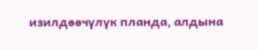изилдөөчүлүк планда, алдына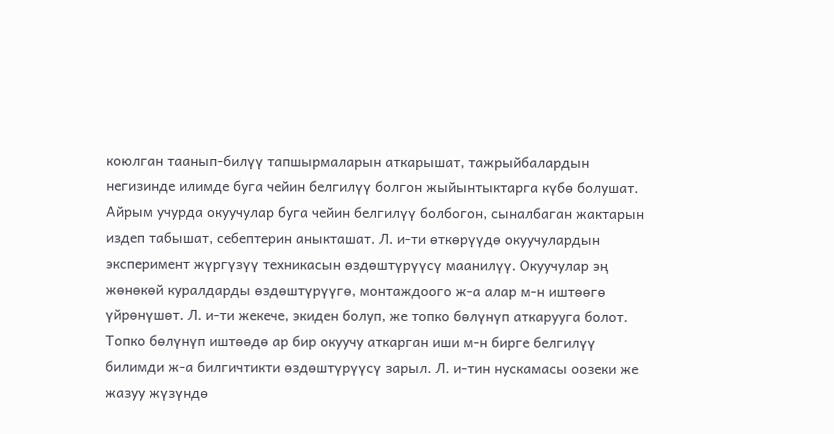коюлган таанып-билүү тапшырмаларын аткарышат, тажрыйбалардын негизинде илимде буга чейин белгилүү болгон жыйынтыктарга күбө болушат. Айрым учурда окуучулар буга чейин белгилүү болбогон, сыналбаган жактарын издеп табышат, себептерин аныкташат. Л. и-ти өткөрүүдө окуучулардын эксперимент жүргүзүү техникасын өздөштүрүүсү маанилүү. Окуучулар эң жөнөкөй куралдарды өздөштүрүүгө, монтаждоого ж-а алар м-н иштөөгө үйрөнүшөт. Л. и-ти жекече, экиден болуп, же топко бөлүнүп аткарууга болот. Топко бөлүнүп иштөөдө ар бир окуучу аткарган иши м-н бирге белгилүү билимди ж-а билгичтикти өздөштүрүүсү зарыл. Л. и-тин нускамасы оозеки же жазуу жүзүндө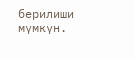берилиши мүмкүн.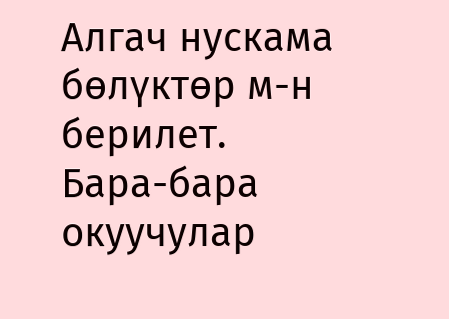Алгач нускама бөлүктөр м-н берилет. Бара-бара окуучулар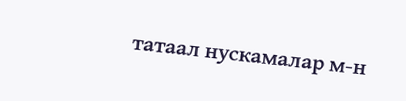татаал нускамалар м-н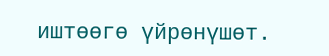иштөөгө үйрөнүшөт.